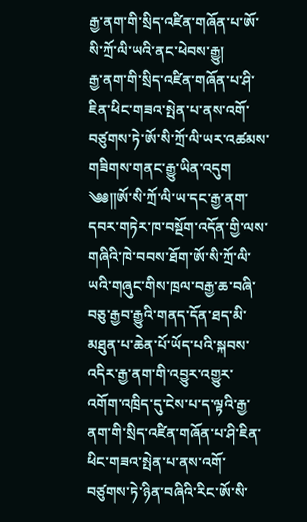རྒྱ་ནག་གི་སྲིད་འཛིན་གཞོན་པ་ཨོ་སི་ཀྲོ་ལི་ཡའི་ནང་ཕེབས་རྒྱུ།
རྒྱ་ནག་གི་སྲིད་འཛིན་གཞོན་པ་ཤི་ཇིན་ཕིང་གཟའ་སྤེན་པ་ནས་འགོ་བཙུགས་ཏེ་ཨོ་སི་ཀྲོ་ལི་ཡར་འཚམས་གཟིགས་གནང་རྒྱུ་ཡིན་འདུག
༄༅༎ཨོ་སི་ཀྲོ་ལི་ཡ་དང་རྒྱ་ནག་དབར་གཏེར་ཁ་བསྔོག་འདོན་གྱི་ལས་གཞིའི་ཁེ་བབས་ཐོག་ཨོ་སི་ཀྲོ་ལི་ཡའི་གཞུང་གིས་ཁྲལ་བརྒྱ་ཆ་བཞི་བཅུ་རྒྱབ་རྒྱུའི་གནད་དོན་ཐད་མི་མཐུན་པ་ཆེན་པོ་ཡོད་པའི་སྐབས་འདིར་རྒྱ་ནག་གི་འབྱུར་འགྱུར་འགོག་འཁྲིད་དུ་ངེས་པ་ད་ལྟའི་རྒྱ་ནག་གི་སྲིད་འཛིན་གཞོན་པ་ཤི་ཇིན་ཕིང་གཟའ་སྤེན་པ་ནས་འགོ་བཙུགས་ཏེ་ཉིན་བཞིའི་རིང་ཨོ་སི་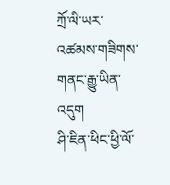ཀྲོ་ལི་ཡར་འཚམས་གཟིགས་གནང་རྒྱུ་ཡིན་འདུག
ཤི་ཇིན་ཕིང་ཕྱི་ལོ་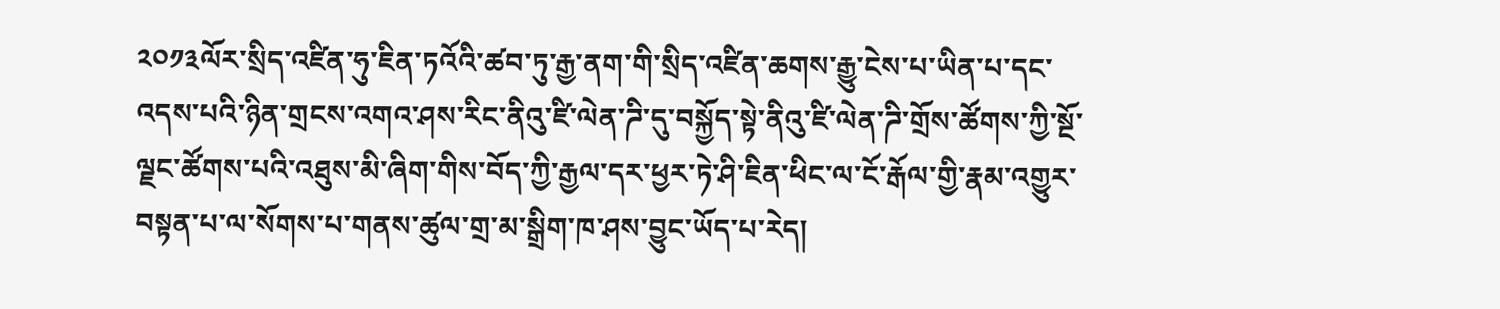༢༠༡༣ལོར་སྲིད་འཛིན་ཧུ་ཇིན་ཏའོའི་ཚབ་ཏུ་རྒྱ་ནག་གི་སྲིད་འཛིན་ཆགས་རྒྱུ་ངེས་པ་ཡིན་པ་དང་འདས་པའི་ཉིན་གྲངས་འགའ་ཤས་རིང་ནིའུ་ཛི་ལེན་ཌི་དུ་བསྐྱོད་སྟེ་ནིའུ་ཛི་ལེན་ཌི་གྲོས་ཚོགས་ཀྱི་སྔོ་ལྗང་ཚོགས་པའི་འཐུས་མི་ཞིག་གིས་བོད་ཀྱི་རྒྱལ་དར་ཕྱར་ཏེ་ཤི་ཇིན་ཕིང་ལ་ངོ་རྒོལ་གྱི་རྣམ་འགྱུར་བསྟན་པ་ལ་སོགས་པ་གནས་ཚུལ་གྲ་མ་སྒྲིག་ཁ་ཤས་བྱུང་ཡོད་པ་རེད།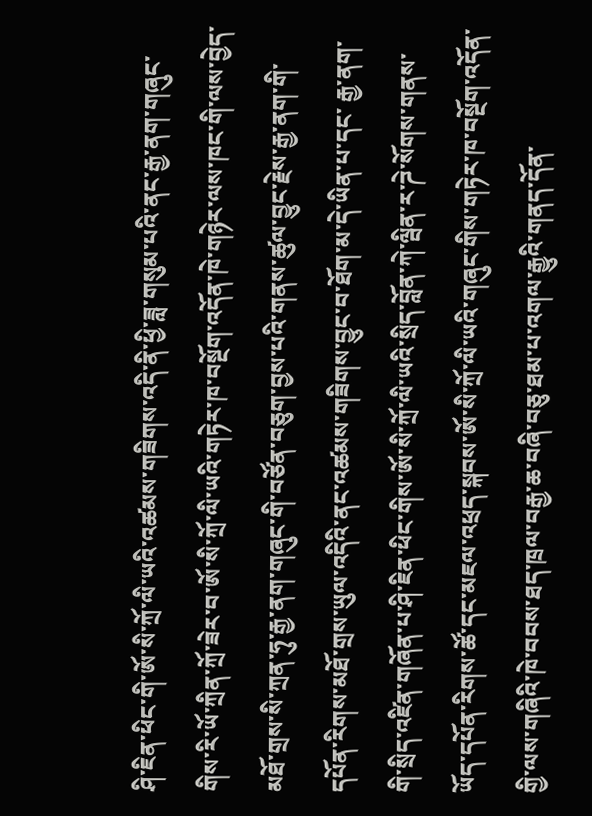ཤི་ཇིན་ཕིང་གི་ཨོ་སི་ཀྲོ་ལི་ཡའི་འཚམས་གཟིགས་འདི་ནི་ཕྱི་ཟླ་གསུམ་པའི་ནང་རྒྱ་ནག་གཞུང་གིས་རི་ཡོ་ཀྲིན་ཀྲོ་ཟེར་བ་ཨོ་སི་ཀྲོ་ལི་ཡའི་གཏེར་ཁ་བསྔོག་འདོན་ཁེ་གཉེར་ལས་ཁང་གི་ལས་བྱེད་མཐོ་གྲས་སི་ཀྲན་ཧུ་རྒྱ་ནག་གཞུང་གི་བཙོན་བཅུག་བྱས་པའི་གནས་ཚུལ་བྱུང་རྗེས་རྒྱ་ནག་གི་དཔོན་རིགས་མཐོ་གྲས་ཡུལ་འདིའི་ནང་འཚམས་གཟིགས་བྱུང་བ་ཐོག་མ་དེ་ཡིན་པ་དང་ རྒྱ་ནག་གི་སྲིད་འཛིན་གཞོན་པ་ཤི་ཇིན་ཕིང་གིས་ཨོ་སི་ཀྲོ་ལི་ཡའི་སྲིད་བློན་ཀེ་ལྦིན་ར་ཌེ་སོགས་གནས་ཡོད་དཔོན་རིགས་ཚོ་དང་མཇལ་འཕྲད་སྐབས་ཨོ་སི་ཀྲོ་ལི་ཡའི་གཞུང་གིས་གཏེར་ཁ་བསྔོག་འདོན་གྱི་ལས་གཞིའི་ཁེ་བབས་ཐད་ཁྲལ་བརྒྱ་ཆ་བཞི་བཅུ་ཐམ་པ་འགལ་རྒྱུའི་གནད་དོན་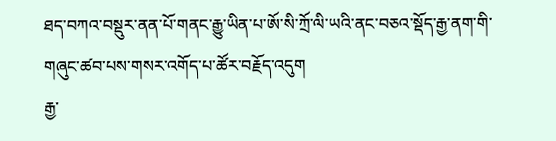ཐད་བཀའ་བསྡུར་ནན་པོ་གནང་རྒྱུ་ཡིན་པ་ཨོ་སི་ཀྲོ་ལི་ཡའི་ནང་བཅའ་སྡོད་རྒྱ་ནག་གི་གཞུང་ཚབ་པས་གསར་འགོད་པ་ཚོར་བརྗོད་འདུག
རྒྱ་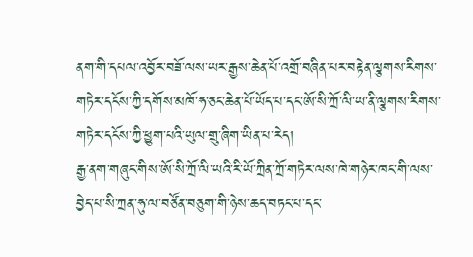ནག་གི་དཔལ་འབྱོར་བཟོ་ལས་ཡར་རྒྱས་ཆེན་པོ་འགྲོ་བཞིན་པར་བརྟེན་ལྕགས་རིགས་གཏེར་དངོས་ཀྱི་དགོས་མཁོ་ཧ་ཅང་ཆེན་པོ་ཡོད་པ་དང་ཨོ་སི་ཀྲོ་ལི་ཡ་ནི་ལྕགས་རིགས་གཏེར་དངོས་ཀྱི་ཕྱུག་པའི་ཡུལ་གྲུ་ཞིག་ཡིན་པ་རེད།
རྒྱ་ནག་གཞུང་གིས་ཨོ་སི་ཀྲོ་ལི་ཡའི་རི་ཡོ་ཀྲིན་ཀྲོ་གཏེར་ལས་ཁེ་གཉེར་ཁང་གི་ལས་བྱེད་པ་སི་ཀྲན་ཧུ་ལ་བཙོན་བཅུག་གི་ཉེས་ཆད་བཏང་པ་དང་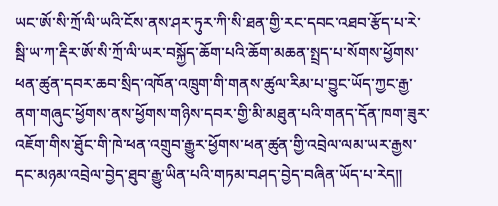ཡང་ཨོ་སི་ཀྲོ་ལི་ཡའི་ངོས་ནས་ཤར་ཏུར་ཀི་སི་ཐན་གྱི་རང་དབང་འཐབ་རྩོད་པ་རེ་སྦི་ཡ་ཀ་རྡིར་ཨོ་སི་ཀྲོ་ལི་ཡར་བསྐྱོད་ཆོག་པའི་ཆོག་མཆན་སྤྲད་པ་སོགས་ཕྱོགས་ཕན་ཚུན་དབར་ཆབ་སྲིད་འཁོན་འཁྲུག་གི་གནས་ཚུལ་རིམ་པ་བྱུང་ཡོད་ཀྱང་རྒྱ་ནག་གཞུང་ཕྱོགས་ནས་ཕྱོགས་གཉིས་དབར་གྱི་མི་མཐུན་པའི་གནད་དོན་ཁག་ཟུར་འཇོག་གིས་ཐོུང་གི་ཁེ་ཕན་འགྲུབ་རྒྱུར་ཕྱོགས་ཕན་ཚུན་གྱི་འབྲེལ་ལམ་ཡར་རྒྱས་དང་མཉམ་འབྲེལ་བྱེད་ཐུབ་རྒྱུ་ཡིན་པའི་གཏམ་བཤད་བྱེད་བཞིན་ཡོད་པ་རེད༎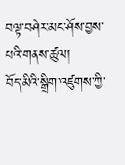བལྟ་བཤེར་མང་ཤོས་བྱས་པའི་གནས་ཚུལ།
བོད་མིའི་སྒྲིག་འཛུགས་ཀྱི་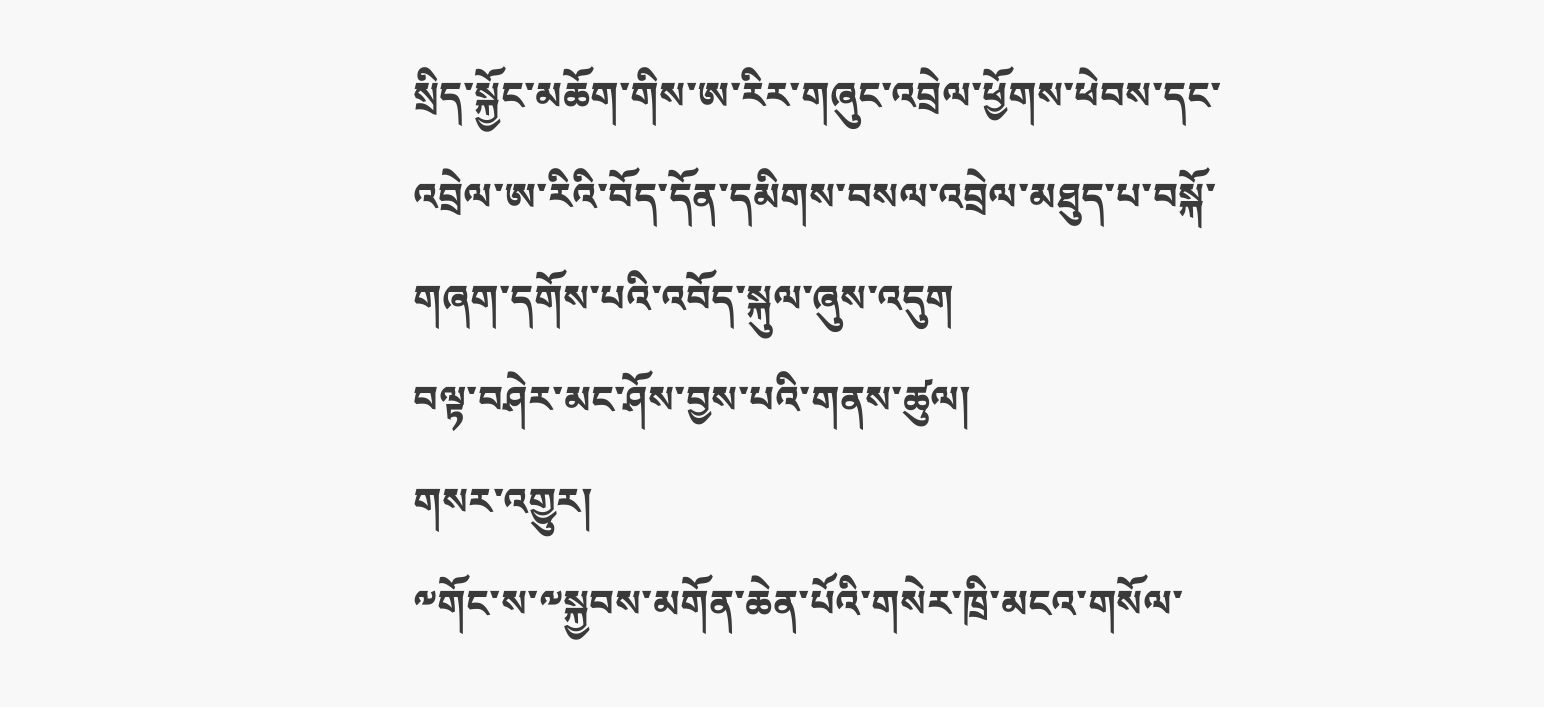སྲིད་སྐྱོང་མཆོག་གིས་ཨ་རིར་གཞུང་འབྲེལ་ཕྱོགས་ཕེབས་དང་འབྲེལ་ཨ་རིའི་བོད་དོན་དམིགས་བསལ་འབྲེལ་མཐུད་པ་བསྐོ་གཞག་དགོས་པའི་འབོད་སྐུལ་ཞུས་འདུག
བལྟ་བཤེར་མང་ཤོས་བྱས་པའི་གནས་ཚུལ།
གསར་འགྱུར།
༸གོང་ས་༸སྐྱབས་མགོན་ཆེན་པོའི་གསེར་ཁྲི་མངའ་གསོལ་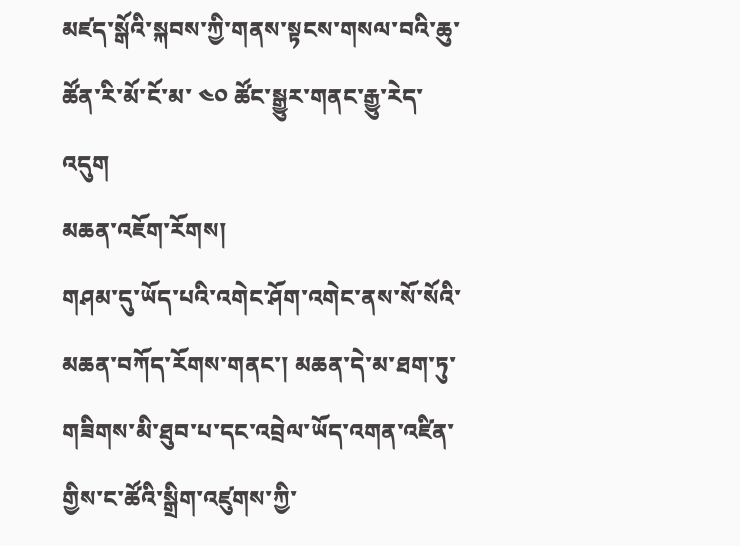མཛད་སྒོའི་སྐབས་ཀྱི་གནས་སྟངས་གསལ་བའི་ཆུ་ཚོན་རི་མོ་ངོ་མ་ ༤༠ ཚོང་སྒྱུར་གནང་རྒྱུ་རེད་འདུག
མཆན་འཇོག་རོགས།
གཤམ་དུ་ཡོད་པའི་འགེང་ཤོག་འགེང་ནས་སོ་སོའི་མཆན་བཀོད་རོགས་གནང་། མཆན་དེ་མ་ཐག་ཏུ་གཟིགས་མི་ཐུབ་པ་དང་འབྲེལ་ཡོད་འགན་འཛིན་གྱིས་ང་ཚོའི་སྒྲིག་འཛུགས་ཀྱི་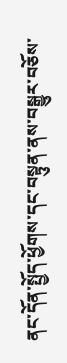ནང་དོན་སྤྱོད་ཕྱོགས་དང་བསྟུན་ནས་བསྒྱུར་བཅོས་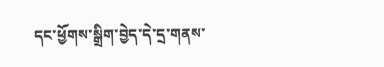དང་ཕྱོགས་སྒྲིག་བྱེད་དེ་དྲ་གནས་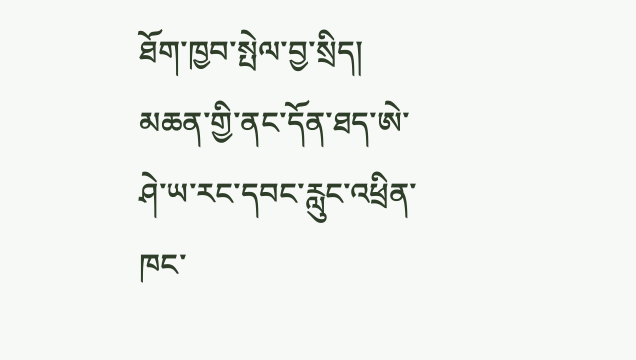ཐོག་ཁྱབ་སྤེལ་བྱ་སྲིད། མཆན་གྱི་ནང་དོན་ཐད་ཨེ་ཤེ་ཡ་རང་དབང་རླུང་འཕྲིན་ཁང་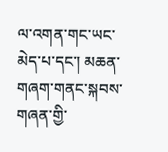ལ་འགན་གང་ཡང་མེད་པ་དང་། མཆན་གཞག་གནང་སྐབས་གཞན་གྱི་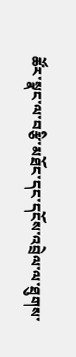ཚོར་སྣང་ལ་བརྩི་མཐོང་དང་དངོས་འབྲེལ་ལ་ཐུགས་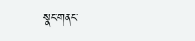སྣང་གནང་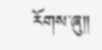རོགས་ཞུ༎